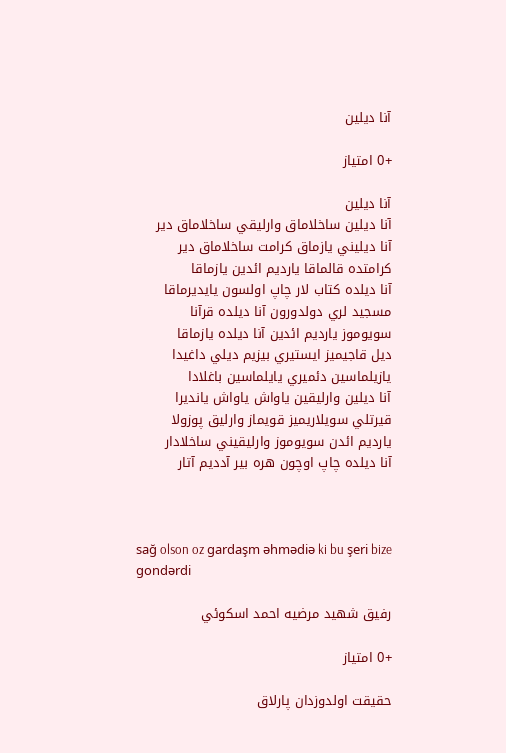آنا ديلين

+0 امتياز

آنا ديلين
آنا ديلين ساخلاماق وارليقي ساخلاماق دير
آنا ديليني يازماق كرامت ساخلاماق دير
كرامتده قالماقا يارديم ائدين يازماقا
آنا ديلده كتاب لار چاپ اولسون يايديرماقا
مسجيد لري دولدورون آنا ديلده قرآنا
سويوموز يارديم ائدين آنا ديلده يازماقا
ديل قاجيميز ايستيري بيزيم ديلي داغيدا
يازيلماسين دئميري يايلماسين باغلادا
آنا ديلين وارليقين ياواش ياواش يانديرا
قيرتلي سويلاريميز قويماز وارليق پوزولا
يارديم ائدن سويوموز وارليقيني ساخلادار
آنا ديلده چاپ اوچون هره بير آدديم آتار



sağ olson oz gardaşm əhmədiə ki bu şeri bize gondərdi

رفيق شهيد مرضيه احمد اسكوئي

+0 امتياز

حقيقت اولدوزدان پارلاق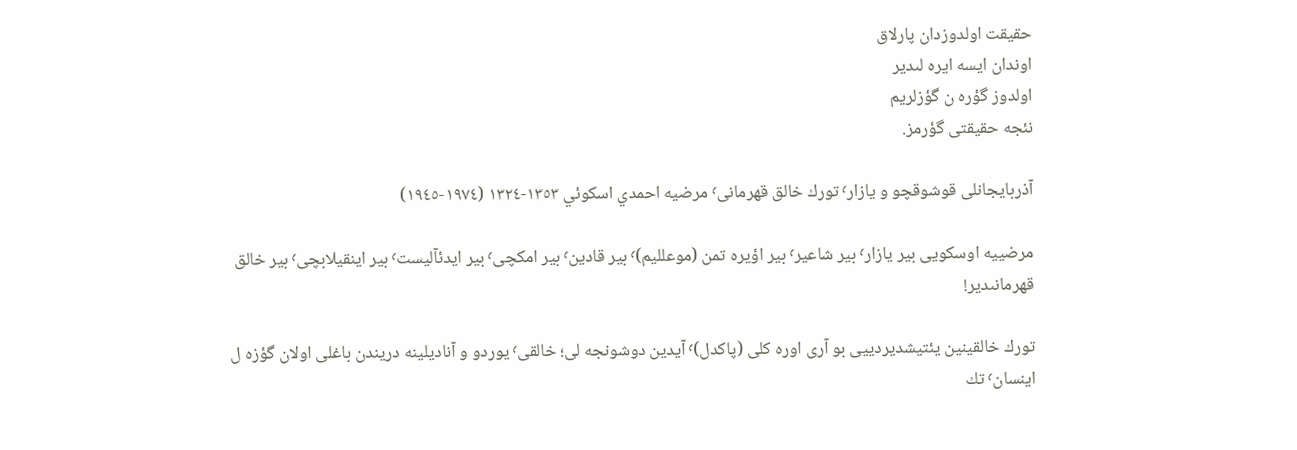حقيقت اولدوزدان پارلاق
اوندان ايسه ايره لىدير
اولدوز گؤره ن گؤزلريم
نئجه حقيقتى گؤرمز.

آذربايجانلى قوشوقچو و يازار٬ تورك خالق قهرمانى٬ مرضيه احمدي اسكوئي ١٣٥٣-١٣٢٤ (١٩٧٤-١٩٤٥)

مرضييه اوسكويى بير يازار٬ بير شاعير٬ بير اؤيره تمن (موعلليم)٬ بير قادين٬ بير امكچى٬ بير ايدئآليست٬ بير اينقيلابچى٬ بير خالق قهرمانىدير!

تورك خالقينين يئتيشديردييى بو آرى اوره كلى (پاكدل)٬ آيدين دوشونجه لى؛ خالقى٬ يوردو و آناديلينه دريندن باغلى اولان گؤزه ل اينسان٬ تك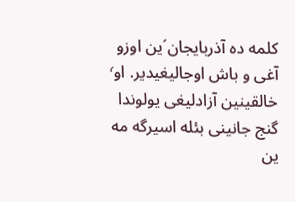كلمه ده آذربايجان´ين اوزو آغى و باش اوجاليغيدير. او٬ خالقينين آزادليغى يولوندا گنج جانينى بئله اسيرگه مه ين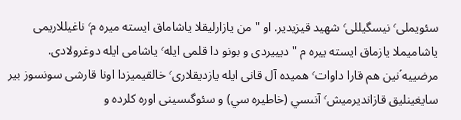سئويملى٬ نيسگيللى٬ شهيد قيزيدير. او "من يازارليقلا ياشاماق ايسته ميره م٬ ناغيللاريمى ياشاميملا يازماق ايسته ييره م " ديييردى و بونو دا قلمى ايله٬ ياشامى ايله دوغرولادى. مرضييه´نين هم قارا داوات٬ هميده آل قانى ايله يازديقلارى٬ خالقيميزدا اونا قارشى سونسوز بير سايغينليق قازانديرميش٬ آنىسي (خاطيره سي) و سئوگىسينى اوره كلرده و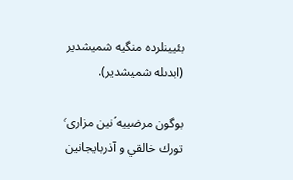بئيينلرده منگيه شميشدير (ابدىله شميشدير).

بوگون مرضييه´نين مزارى٬ تورك خالقي و آذربايجانين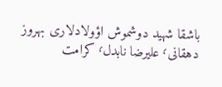باشقا شهيد دوشموش اؤولادلارى بهروز دهقانى٬ عليرضا نابدل٬ كرامت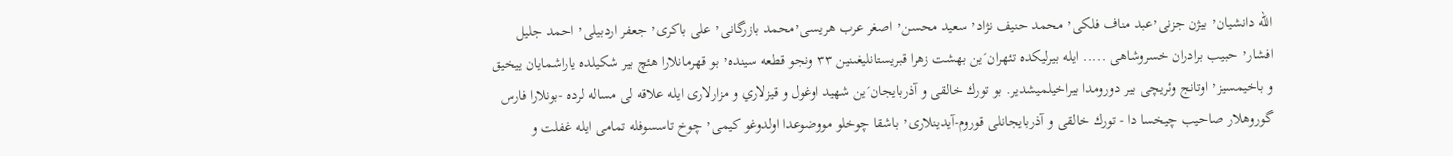الله دانشيان٬ بيژن جزنى٬عبد مناف فلكى٬ محمد حنيف نژاد٬ سعيد محسن٬ اصغر عرب هريسى٬محمد بازرگانى٬ على باكرى٬ جعفر اردبيلى٬ احمد جليل افشار٬ حبيب برادران خسروشاهى ..... ايله بيرليكده تئهران´ين بهشت زهرا قبريستانليغىنين ٣٣ ونجو قطعه سينده٬ بو قهرمانلارا هئچ بير شكيلده ياراشمايان ييخيق و باخيمسيز٬ اوتانج وئريچى بير دورومدا بيراخيلميشدير. بو تورك خالقى و آذربايجان´ين شهيد اوغول و قيزلاري و مزارلارى ايله علاقه لى مساله لرده -بونلارا فارس گوروهلار صاحيب چيخسا دا - تورك خالقى و آذربايجانلى قوروم-آيدينلارى٬ باشقا چوخلو مووضوعدا اولدوغو كيمى٬ چوخ تاسسوفله تمامى ايله غفلت و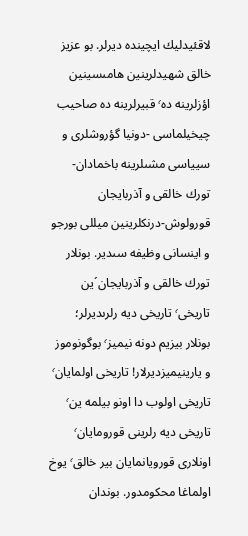لاقئيدليك ايچينده ديرلر. بو عزيز خالق شهيدلرينين هامىسينين اؤزلرينه ده٬ قبيرلرينه ده صاحيب چيخيلماسى -دونيا گؤروشلرى و سيياسى مشىلرينه باخمادان- تورك خالقى و آذربايجان قورولوش-درنكلرينين ميللى بورجو و اينسانى وظيفه سىدير. بونلار تورك خالقى و آذربايجان´ين تاريخى٬ تاريخى ديه رلرىديرلر؛ بونلار بيزيم دونه نيميز٬ بوگونوموز و يارينيميزديرلار! تاريخى اولمايان٬ تاريخى اولوب دا اونو بيلمه ين٬ تاريخى ديه رلرينى قورومايان٬ اونلارى قورويانمايان بير خالق٬ يوخ اولماغا محكومدور. بوندان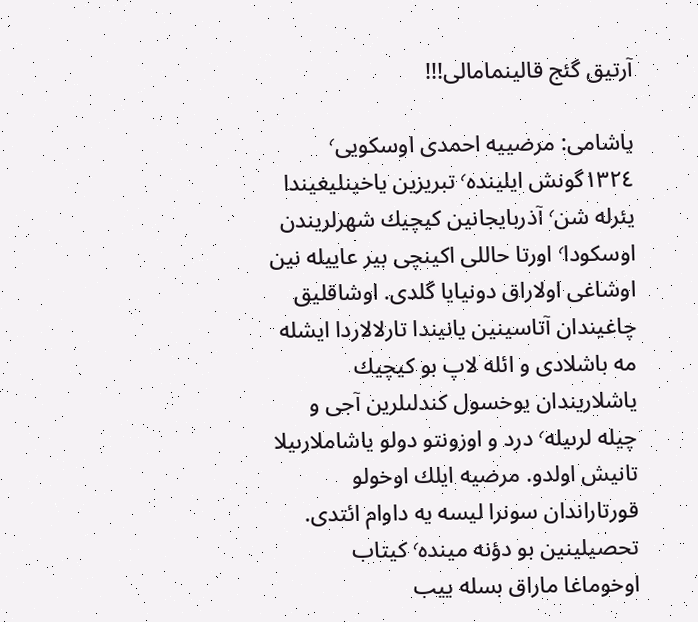آرتيق گئج قالينمامالى!!!

ياشامى: مرضييه احمدى اوسكويى٬ ١٣٢٤گونش ايلينده٬ تبريزين ياخينليغيندا يئرله شن٬ آذربايجانين كيچيك شهرلريندن اوسكودا٬ اورتا حاللى اكينچى بير عاييله نين اوشاغى اولاراق دونيايا گلدى. اوشاقليق چاغيندان آتاسينين يانيندا تارلالاردا ايشله مه باشلادى و ائله لاپ بو كيچيك ياشلاريندان يوخسول كندلىلرين آجى و چيله لرىيله٬ درد و اوزونتو دولو ياشاملارىيلا تانيش اولدو. مرضيه ايلك اوخولو قورتاراندان سونرا ليسه يه داوام ائتدى. تحصيلينين بو دؤنه مينده٬ كيتاب اوخوماغا ماراق بسله ييب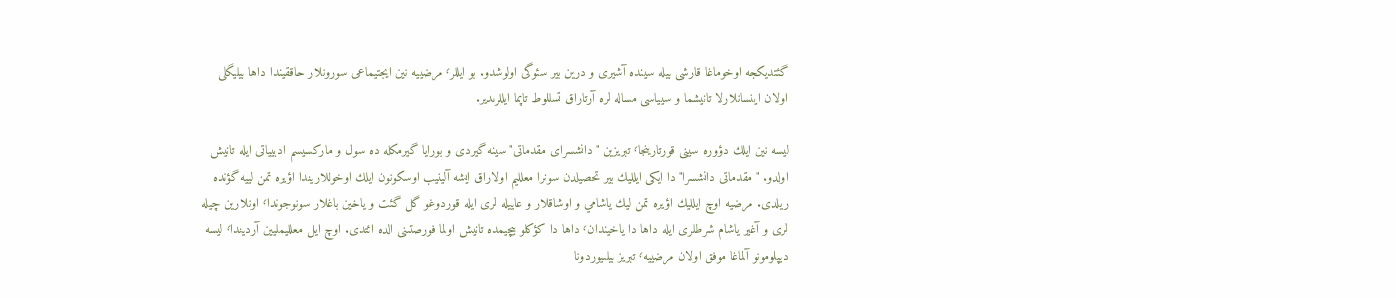گئتديكجه اوخوماغا قارشى بيله سينده آشيرى و درين بير سئوگى اولوشدو. بو ايللر٬ مرضييه نين ايجتيماعى سورونلار حاققيندا داها بيليگلى اولان اينسانلارلا تانيشما و سيياسى مساله لره آرتاراق تسللوط تاپما ايللرىدير.

ليسه نين ايلك دؤوره سينى قورتارينجا٬ تبريزين "دانشسراى مقدماتى"سينه گيردى و بورايا گيرمكله ده سول و ماركسيسم ادبيياتى ايله تانيش اولدو. "مقدماتى دانشسرا"دا ايكى ايلليك بير تحصيلدن سونرا معلليم اولاراق ايشه آلينيب اوسكونون ايلك اوخوللاريندا اؤيره تمن لييه گؤنده ريلدى. مرضيه اوچ ايلليك اؤيره تمن ليك ياشامي و اوشاقلار و عاييله لرى ايله قوردوغو گل گئت و ياخين باغلار سونوجوندا٬ اونلارين چيله لرى و آغير ياشام شرطلرى ايله داها دا ياخيندان٬ داها دا كؤكلو بيچيمده تانيش اولما فورصتىنى الده ائتدى. اوچ ايل معلليمليين آرديندا٬ ليسه ديپلومونو آلماغا موفق اولان مرضييه٬ تبريز بيلىيوردونا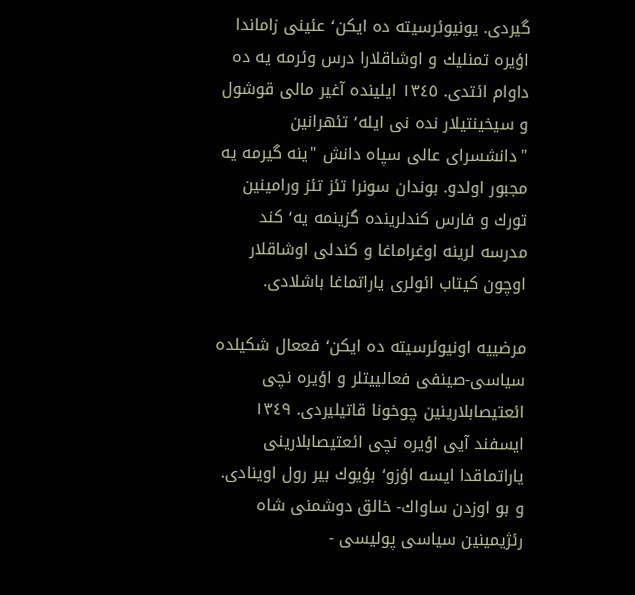گيردى. يونيوئرسيته ده ايكن٬ عئينى زاماندا اؤيره تمنليك و اوشاقلارا درس وئرمه يه ده داوام ائتدى. ١٣٤٥ ايلينده آغير مالى قوشول و سيخينتيلار نده نى ايله٬ تئهرانين "دانشسراى عالى سپاه دانش "ينه گيرمه يه مجبور اولدو. بوندان سونرا تئز تئز ورامينين تورك و فارس كندلرينده گزينمه يه٬ كند مدرسه لرينه اوغراماغا و كندلى اوشاقلار اوچون كيتاب ائولرى ياراتماغا باشلادى.

مرضييه اونيوئرسيته ده ايكن٬ فععال شكيلده سياسى-صينفى فعالييتلر و اؤيره نچى ائعتيصابلارينين چوخونا قاتيليردى. ١٣٤٩ ايسفند آيى اؤيره نچى ائعتيصابلارينى ياراتماقدا ايسه اؤزو٬ بؤيوك بير رول اوينادى. و بو اوزدن ساواك- خالق دوشمنى شاه رئژيمينين سياسى پوليسى -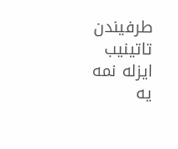طرفيندن تاتينيب ايزله نمه يه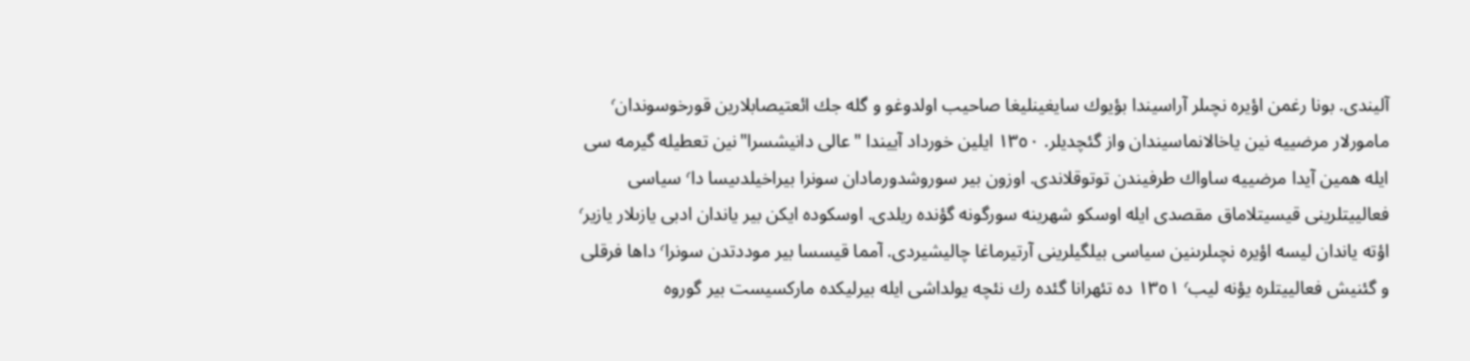آليندى. بونا رغمن اؤيره نچىلر آراسيندا بؤيوك سايغينليغا صاحيب اولدوغو و گله جك ائعتيصابلارين قورخوسوندان٬ مامورلار مرضييه نين ياخالانماسيندان واز گئچديلر. ١٣٥٠ ايلين خورداد آييندا "عالى دانيشسرا"نين تعطيله گيرمه سى ايله همين آيدا مرضييه ساواك طرفيندن توتوقلاندى. اوزون بير سوروشدورمادان سونرا بيراخيلدىيسا دا٬ سياسى فعالييتلرينى قيسيتلاماق مقصدى ايله اوسكو شهرينه سورگونه گؤنده ريلدى. اوسكوده ايكن بير ياندان ادبى يازىلار يازير٬ اؤته ياندان ليسه اؤيره نچىلرىنين سياسى بيلگيلرينى آرتيرماغا چاليشيردى. آمما قيسسا بير موددتدن سونرا٬ داها فرقلى و گئنيش فعالييتلره يؤنه ليب٬ ١٣٥١ ده تئهرانا گئده رك نئچه يولداشى ايله بيرليكده ماركسيست بير گوروه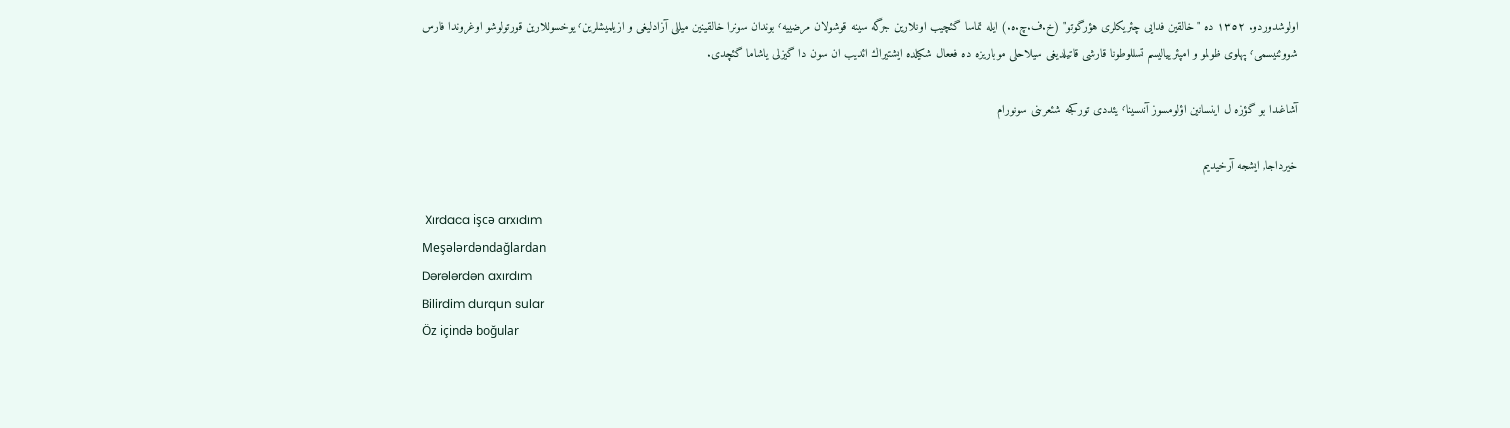اولوشدوردو. ١٣٥٢ ده "خالقين فدايى چئريكلرى هؤرگوتو" (خ.ف.چ.ه.) ايله تماسا گئچيب اونلارين جرگه سينه قوشولان مرضييه٬ بوندان سونرا خالقينين ميللى آزادليغى و ازيلميشلرين٬ يوخسوللارين قورتولوشو اوغروندا فارس شووئنيسمى٬ پهلوى ظولمو و امپئريياليسم تسللوطونا قارشى قاتيلديغى سيلاحلى موباريزه ده فععال شكيلده ايشتيراك ائديب ان سون دا گيزلى ياشاما گئچدى.

آشاغىدا بو گؤزه ل اينسانين اؤلومسوز آنىسينا٬ يئددى توركجه شئعرىنى سونورام

خيرداجا, ايشجه آرخيديم

 Xırdaca işcə arxıdım
Meşələrdəndağlardan
Dərələrdən axırdım
Bilirdim durqun sular
Öz içində boğular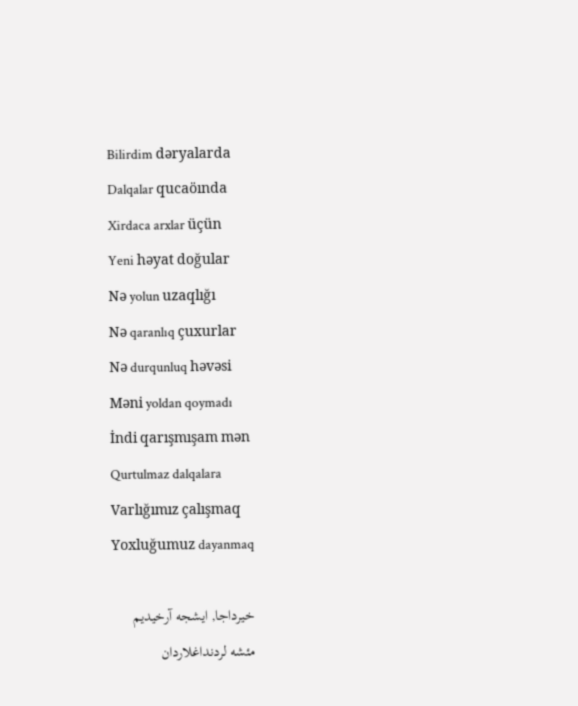Bilirdim dəryalarda
Dalqalar qucaöında
Xirdaca arxlar üçün
Yeni həyat doğular
Nə yolun uzaqlığı
Nə qaranlıq çuxurlar
Nə durqunluq həvəsi
Məni yoldan qoymadı
İndi qarışmışam mən
Qurtulmaz dalqalara
Varlığımız çalışmaq
Yoxluğumuz dayanmaq

خيرداجا, ايشجه آرخيديم
مئشه لردنداغلاردان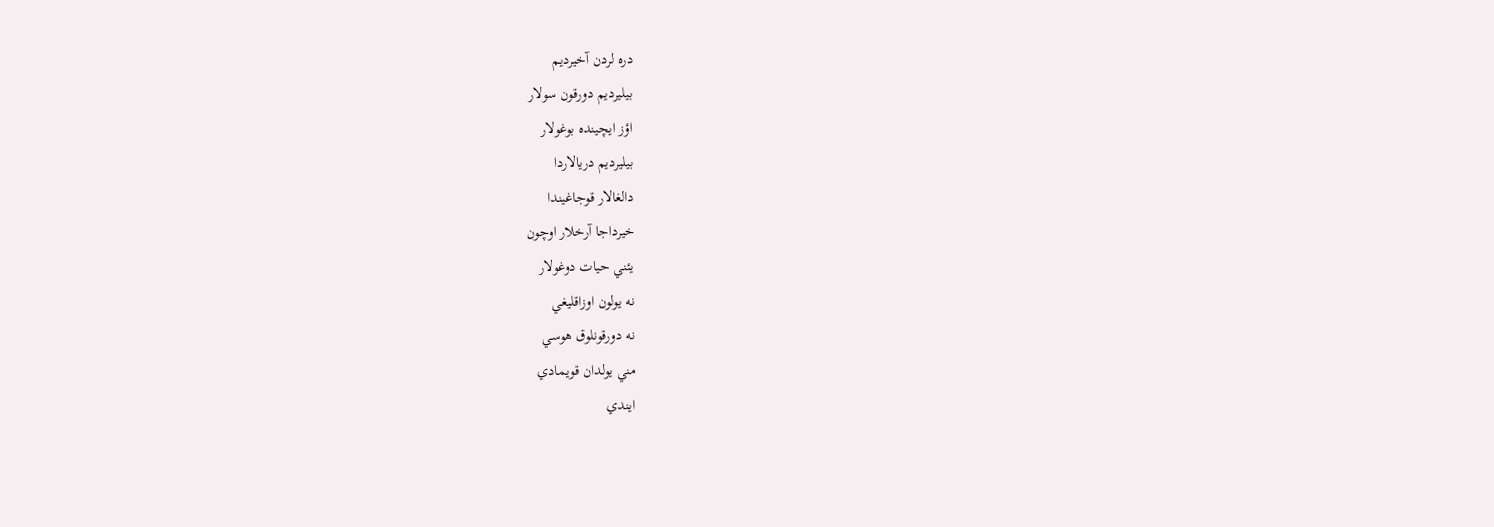دره لردن آخيرديم
بيليرديم دورقون سولار
اؤز ايچينده بوغولار
بيليرديم دريالاردا
دالغالار قوجاغيندا
خيرداجا آرخلار اوچون
يئني حيات دوغولار
نه يولون اوزاقليغي
نه دورقونلوق هوسي
مني يولدان قويمادي
ايندي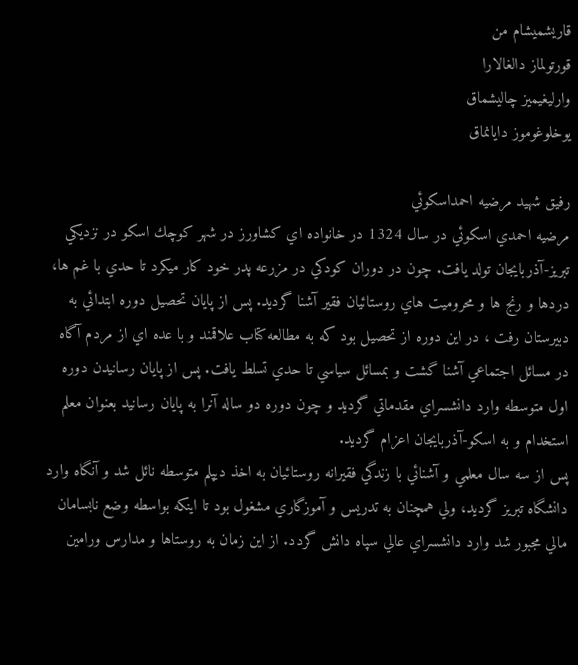قاريشميشام من
قورتولماز دالغالارا
وارليغيميز چاليشماق
يوخلوغوموز دايانماق

رفيق شهيد مرضيه احمداسكوئي
مرضيه احمدي اسكوئي در سال 1324 در خانواده اي كشاورز در شهر كوچك اسكو در نزديكي تبريز-آذربايجان تولد يافت. چون در دوران كودكي در مزرعه پدر خود كار ميكرد تا حدي با غم ها، دردها و رنج ها و محروميت هاي روستائيان فقير آشنا گرديد. پس از پايان تحصيل دوره ابتدائي به دبيرستان رفت ، در اين دوره از تحصيل بود كه به مطالعه كتاب علاقمند و با عده اي از مردم آگاه در مسائل اجتماعي آشنا گشت و بمسائل سياسي تا حدي تسلط يافت. پس از پايان رسانيدن دوره اول متوسطه وارد دانشسراي مقدماتي گرديد و چون دوره دو ساله آنرا به پايان رسانيد بعنوان معلم استخدام و به اسكو-آذربايجان اعزام گرديد.
پس از سه سال معلمي و آشنائي با زندگي فقيرانه روستائيان به اخذ ديپلم متوسطه نائل شد و آنگاه وارد دانشگاه تبريز گرديد، ولي همچنان به تدريس و آموزگاري مشغول بود تا اينكه بواسطه وضع نابسامان مالي مجبور شد وارد دانشسراي عالي سپاه دانش گردد. از اين زمان به روستاها و مدارس ورامين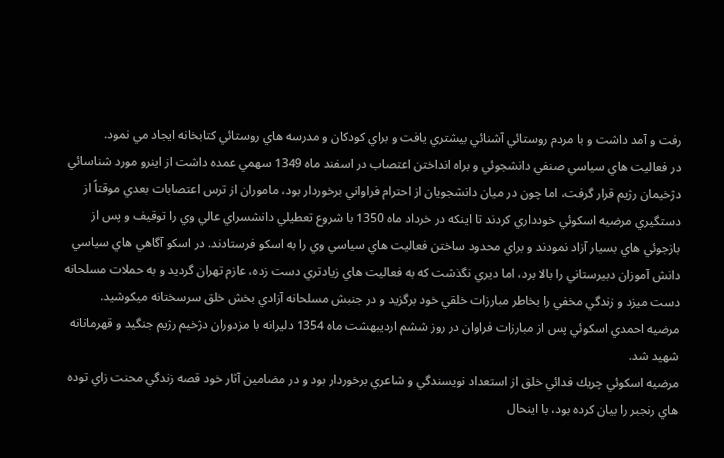رفت و آمد داشت و با مردم روستائي آشنائي بيشتري يافت و براي كودكان و مدرسه هاي روستائي كتابخانه ايجاد مي نمود.
در فعاليت هاي سياسي صنفي دانشجوئي و براه انداختن اعتصاب در اسفند ماه 1349 سهمي عمده داشت از اينرو مورد شناسائي دژخيمان رژيم قرار گرفت، اما چون در ميان دانشجويان از احترام فراواني برخوردار بود، ماموران از ترس اعتصابات بعدي موقتاً از دستگيري مرضيه اسكوئي خودداري كردند تا اينكه در خرداد ماه 1350 با شروع تعطيلي دانشسراي عالي وي را توقيف و پس از بازجوئي هاي بسيار آزاد نمودند و براي محدود ساختن فعاليت هاي سياسي وي را به اسكو فرستادند. در اسكو آگاهي هاي سياسي دانش آموزان دبيرستاني را بالا برد، اما ديري نگذشت كه به فعاليت هاي زيادتري دست زده، عازم تهران گرديد و به حملات مسلحانه دست ميزد و زندگي مخفي را بخاطر مبارزات خلقي خود برگزيد و در جنبش مسلحانه آزادي بخش خلق سرسختانه ميكوشيد.
مرضيه احمدي اسكوئي پس از مبارزات فراوان در روز ششم ارديبهشت ماه 1354 دليرانه با مزدوران دژخيم رژيم جنگيد و قهرمانانه شهيد شد.
مرضيه اسكوئي چريك فدائي خلق از استعداد نويسندگي و شاعري برخوردار بود و در مضامين آثار خود قصه زندگي محنت زاي توده هاي رنجبر را بيان كرده بود، با اينحال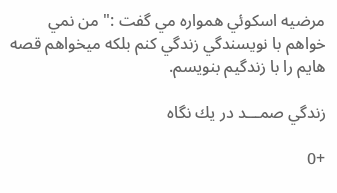مرضيه اسكوئي همواره مي گفت :" من نمي خواهم با نويسندگي زندگي كنم بلكه ميخواهم قصه هايم را با زندگيم بنويسم.

زندگي صمـــد در يك نگاه

+0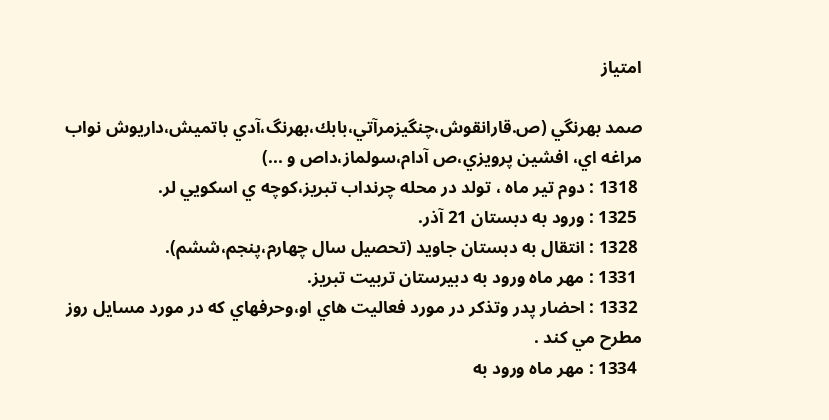امتياز

صمد بهرنگي (ص.قارانقوش،چنگيزمرآتي،بابك،بهرنگ،آدي باتميش،داريوش نواب مراغه اي، افشين پرويزي،ص آدام،سولماز،داص و ...)
 1318 : دوم تير ماه ، تولد در محله چرنداب تبريز،كوچه ي اسكويي لر.
 1325 : ورود به دبستان 21 آذر.
 1328 : انتقال به دبستان جاويد (تحصيل سال چهارم،پنجم،ششم).
 1331 : مهر ماه ورود به دبيرستان تربيت تبريز.
 1332 : احضار پدر وتذكر در مورد فعاليت هاي او،وحرفهاي كه در مورد مسايل روز مطرح مي كند .
 1334 : مهر ماه ورود به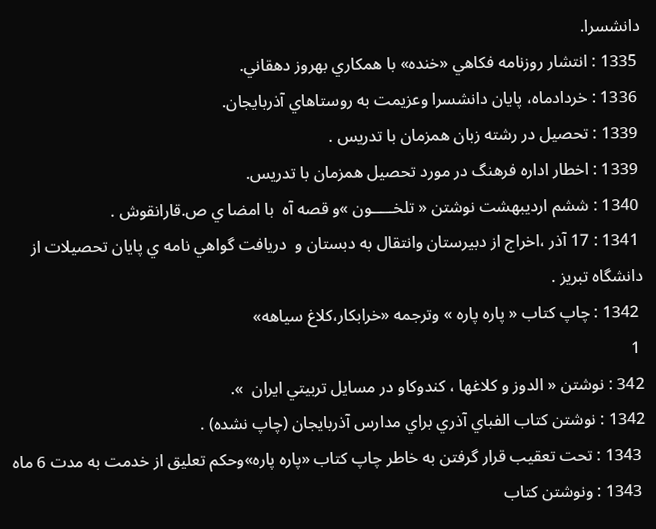دانشسرا.
 1335 : انتشار روزنامه فكاهي «خنده» با همكاري بهروز دهقاني.
 1336 : خردادماه، پايان دانشسرا وعزيمت به روستاهاي آذربايجان.
 1339 : تحصيل در رشته زبان همزمان با تدريس .
 1339 : اخطار اداره فرهنگ در مورد تحصيل همزمان با تدريس.
 1340 : ششم ارديبهشت نوشتن « تلخـــــون »و قصه آه  با امضا ي ص.قارانقوش .
 1341 : 17 آذر ،اخراج از دبيرستان وانتقال به دبستان و  دريافت گواهي نامه ي پايان تحصيلات از دانشگاه تبريز .
 1342 : چاپ كتاب « پاره پاره » وترجمه «خرابكار،كلاغ سياهه»
 1
342 : نوشتن « الدوز و كلاغها ، كندوكاو در مسايل تربيتي ايران  ».
1342 : نوشتن كتاب الفباي آذري براي مدارس آذربايجان (چاپ نشده) .
 1343 : تحت تعقيب قرار گرفتن به خاطر چاپ كتاب «پاره پاره»وحكم تعليق از خدمت به مدت 6 ماه
 1343 : ونوشتن كتاب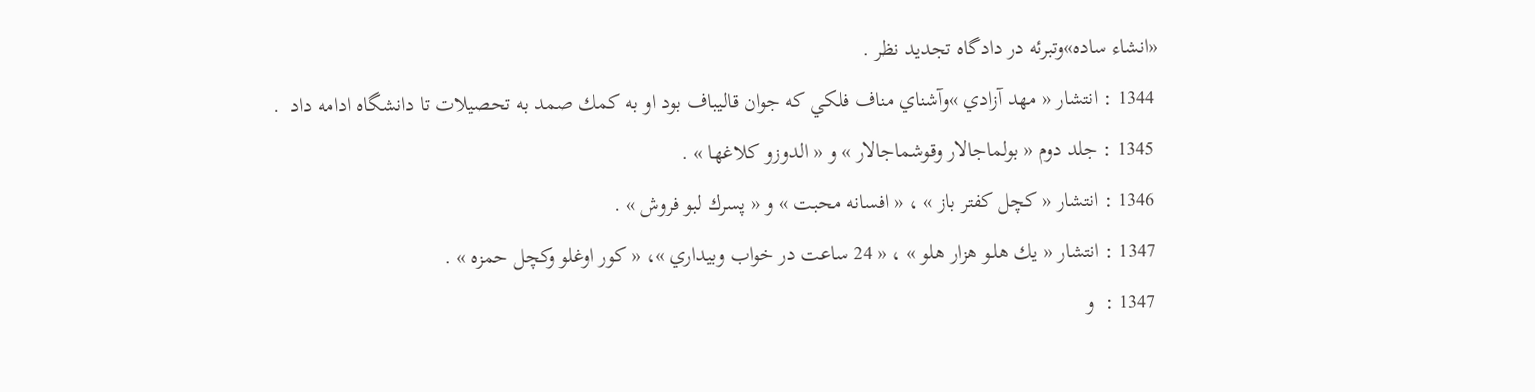«انشاء ساده»وتبرئه در دادگاه تجديد نظر .
 1344 : انتشار « مهد آزادي »وآشناي مناف فلكي كه جوان قاليباف بود او به كمك صمد به تحصيلات تا دانشگاه ادامه داد  .
 1345 : جلد دوم « بولماجالار وقوشماجالار » و « الدوزو كلاغها » .
 1346 : انتشار « كچل كفتر باز » ، « افسانه محبت » و « پسرك لبو فروش » .
 1347 : انتشار « يك هلـو هزار هلو » ، « 24 ساعت در خواب وبيداري »، « كور اوغلو وكچل حمزه » .
 1347 :  و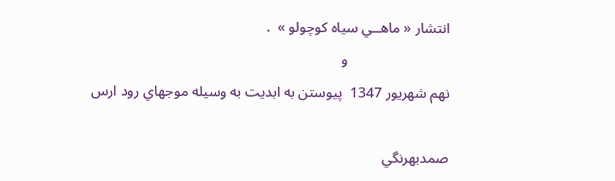انتشار « ماهــي سياه كوچولو »  .
                            و
نهم شهريور 1347  پيوستن به ابديت به وسيله موجهاي رود ارس

صمدبهرنگي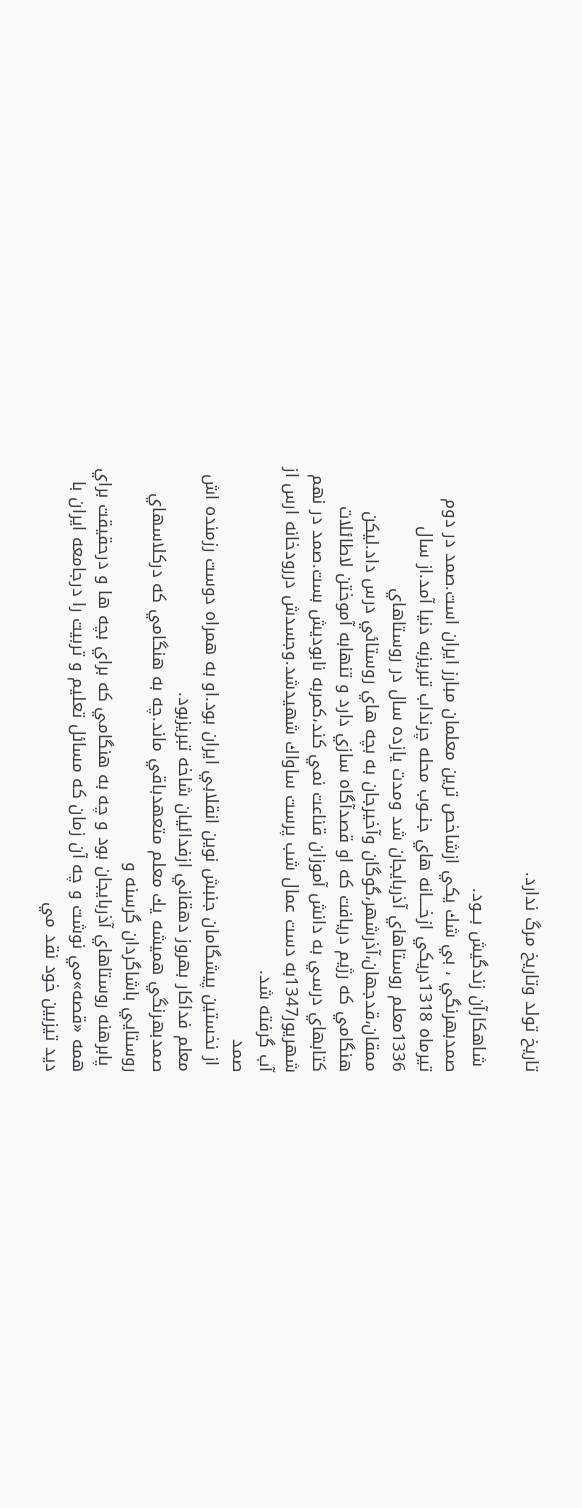تاريخ تولد وتاريخ مرگ ندارد.

 شاهكارآن زندگيش بـــود.
صمدبهرنگي ، بي شك يكي ازشاخص ترين معلمان مبارز ايران است.صمد در دوم تيرماه 1318دريكي ازخــــانه هاي جنــوب محله چرنداب تبريزبه دنيا آمد.از سال 1336معلم روستاهاي آذربايجان شد ومدت يازده سال در روستاهاي ممقان،قدجهان،آذرشهر،گوگان وآخيرجان به بچه هاي روستائي درس داد.ليكن هنگامي كه رژيم دريافت كه او قصدآگاه سازي دارد و تنهابه آموختن لاطائلات كتابهاي درسي به دانش آموزان قناعت نمي كند،كمربه نابوديش بست.صمد در نهم شهريور1347به دست عمال شب پرست ساواك شهيدشد.وجسدش دررودخانه ارس از آب گرفته شد.
صمد
 از نخستين پيشگامان جنبش نوين انقلابي ايران بود.او به همراه دوست رزمنده اش معلم فداكار بهروز دهقاني ازفدائيان شاخه تبريزبود.
صمدبهرنگي هميشه يك معلم متعهدباقي ماند.چه به هنگامي كه دركلاسهاي روستايي باشاگردان گرسنه و
 پابرهنه روستاهاي آذربايجان بود و چه به هنگامي كه براي بچه ها و درحقيقت براي همه «قصه»مي نوشت و چه آن زمان كه مسائل تعليم و تربيت را درجامعه ايران با ديد تيزبين خود نقد مي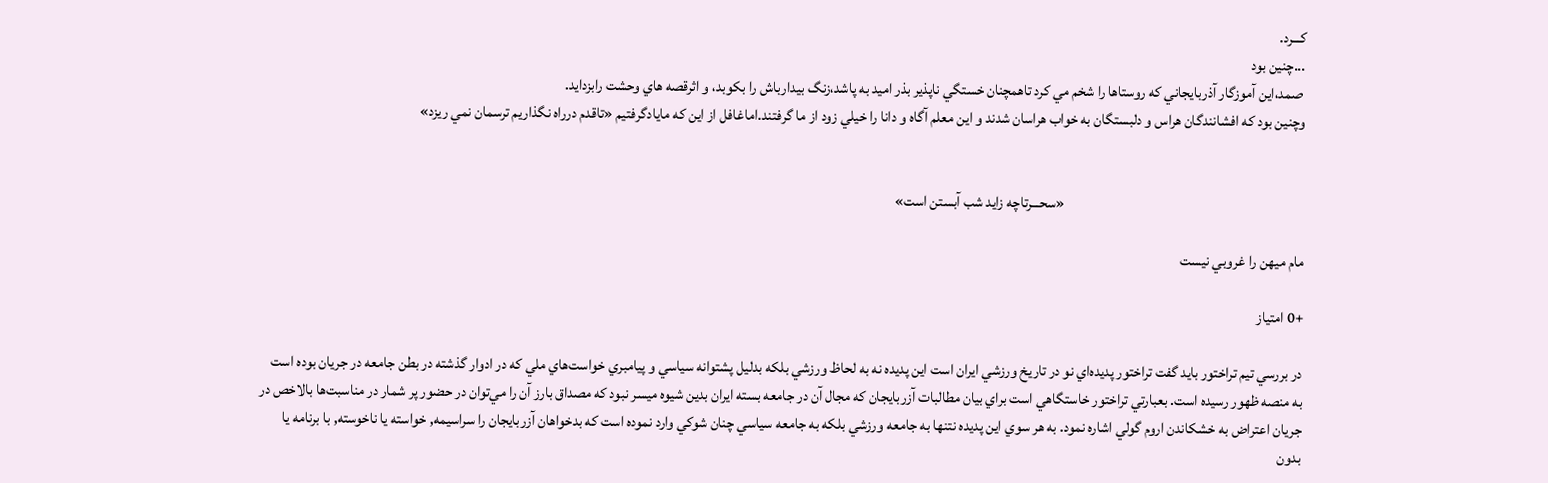كـــرد.
...چنين بود
 صمد،اين آموزگار آذربايجاني كه روستاها را شخم مي كرد تاهمچنان خستگي ناپذير بذر اميد به پاشد،زنگ بيدارباش را بكوبد، و اثرقصه هاي وحشت رابزدايد.
وچنين بود كه افشانندگان هراس و دلبستگان به خواب هراسان شدند و اين معلم آگاه و دانا را خيلي زود از ما گرفتند.اماغافل از اين كه مايادگرفتيم «تاقدم درراه نگذاريم ترسمان نمي ريزد»


                                                                               «سحـــرتاچه زايد شب آبستن است»

مام ميهن را غروبي نيست

+0 امتياز

در بررسي تيم تراختور بايد گفت تراختور پديده‌اي نو در تاريخ ورزشي ايران است اين پديده نه به لحاظ ورزشي بلكه بدليل پشتوانه سياسي و پيامبري خواست‌هاي ملي كه در ادوار گذشته در بطن جامعه در جريان بوده است به منصه ظهور رسيده است. بعبارتي تراختور خاستگاهي است براي بيان مطالبات آزربايجان كه مجال آن در جامعه بسته ايران بدين شيوه ميسر نبود كه مصداق بارز آن را مي‌توان در حضور پر شمار در مناسبت‌ها بالاخص در جريان اعتراض به خشكاندن اروم گولي اشاره نمود. به هر سوي اين پديده نتنها به جامعه ورزشي بلكه به جامعه سياسي چنان شوكي وارد نموده است كه بدخواهان آزربايجان را سراسيمه, خواسته يا ناخوسته, با برنامه يا بدون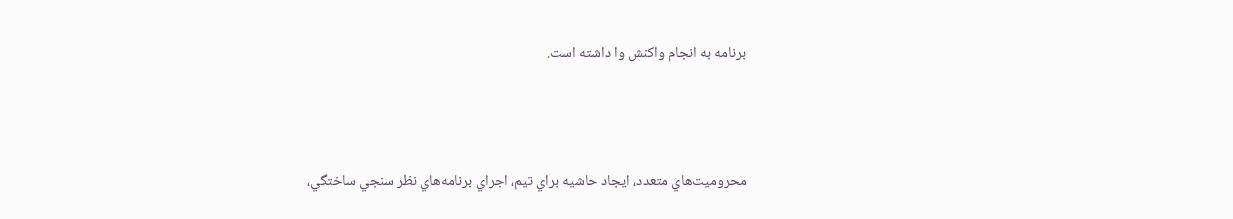برنامه به انجام واكنش وا داشته است.



محروميت‌هاي متعدد، ايجاد حاشيه براي تيم، اجراي برنامه‌هاي نظر سنجي ساختگي،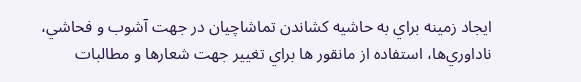ايجاد زمينه براي به حاشيه كشاندن تماشاچيان در جهت آشوب و فحاشي، ناداوري‌ها، استفاده از مانقور ها براي تغيير جهت شعار‌ها و مطالبات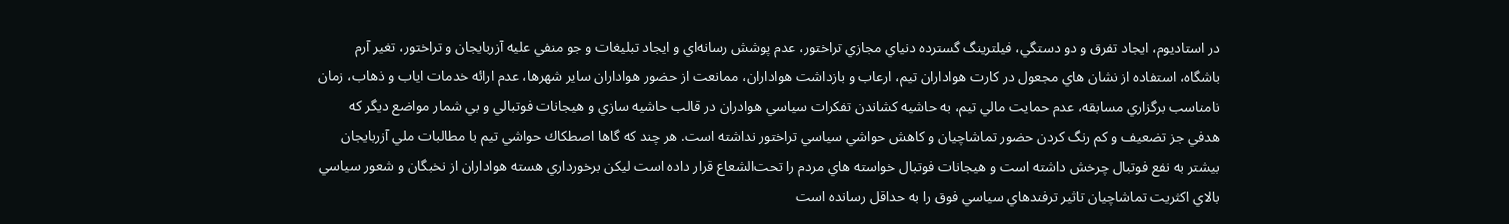در استاديوم، ايجاد تفرق و دو دستگي، فيلترينگ گسترده دنياي مجازي تراختور، عدم پوشش رسانه‌اي و ايجاد تبليغات و جو منفي عليه آزربايجان و تراختور، تغير آرم باشگاه، استفاده از نشان هاي مجعول در كارت هواداران تيم، ارعاب و بازداشت هواداران، ممانعت از حضور هواداران ساير شهر‌ها، عدم ارائه خدمات اياب و ذهاب، زمان نامناسب برگزاري مسابقه، عدم حمايت مالي تيم، به حاشيه كشاندن تفكرات سياسي هوادران در قالب حاشيه سازي و هيجانات فوتبالي و بي شمار مواضع ديگر كه هدفي جز تضعيف و كم رنگ كردن حضور تماشاچيان و كاهش حواشي سياسي تراختور نداشته است. هر چند كه گاها اصطكاك حواشي تيم با مطالبات ملي آزربايجان بيشتر به نفع فوتبال چرخش داشته است و هيجانات فوتبال خواسته هاي مردم را تحت‌الشعاع قرار داده است ليكن برخورداري هسته هواداران از نخبگان و شعور سياسي بالاي اكثريت تماشاچيان تاثير ترفند‌هاي سياسي فوق را به حداقل رسانده است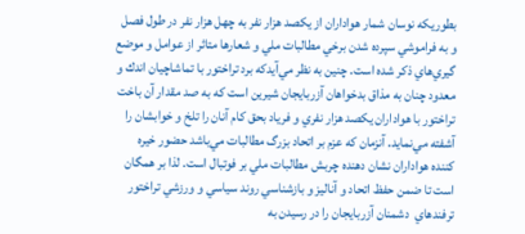بطوريكه نوسان شمار هواداران از يكصد هزار نفر به چهل هزار نفر در طول فصل و به فراموشي سپرده شدن برخي مطالبات ملي و شعار‌ها متاثر از عوامل و موضع گيري‌هاي ذكر شده است. چنين به نظر مي‌آيدكه برد تراختور با تماشاچيان اندك و معدود چنان به مذاق بدخواهان آزربايجان شيرين است كه به صد مقدار آن باخت تراختور با هواداران يكصد هزار نفري و فرياد بحق كام آنان را تلخ و خوابشان را آشفته مي‌نمايد. آنزمان كه عزم بر اتحاد بزرگ مطالبات مي‌باشد حضور خيره كننده هواداران نشان دهنده چربش مطالبات ملي بر فوتبال است. لذا بر همگان است تا ضمن حفظ اتحاد و آناليز و بازشناسي روند سياسي و ورزشي تراختور ترفند‌هاي  دشمنان آزربايجان را در رسيدن به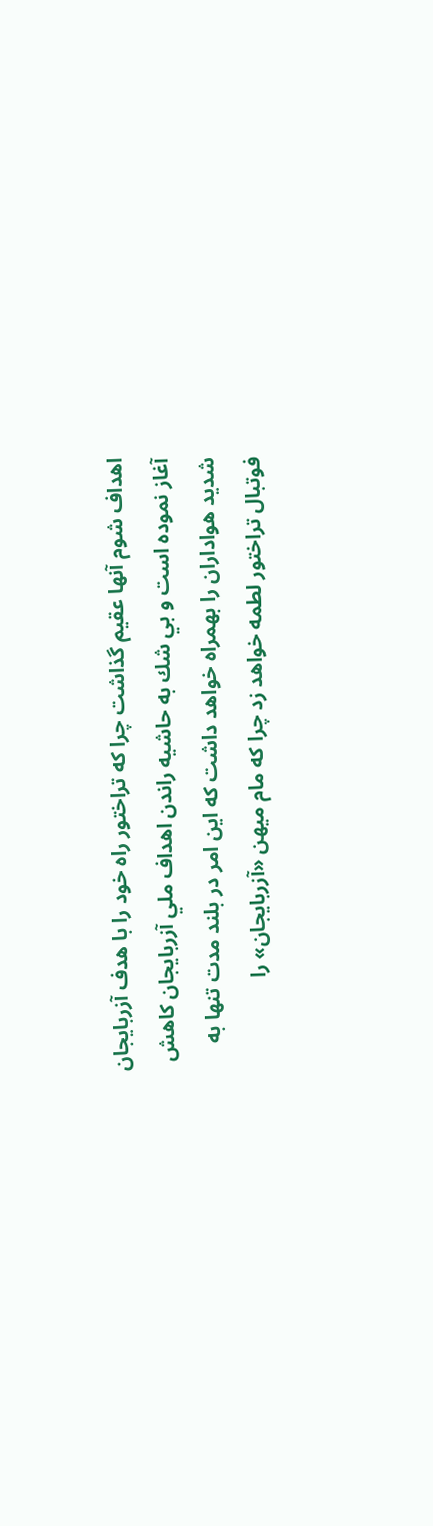اهداف شوم آنها عقيم گذاشت چرا كه تراختور راه خود را با هدف آزربايجان آغاز نموده است و بي شك به حاشيه راندن اهداف ملي آزربايجان كاهش شديد هواداران را بهمراه خواهد داشت كه اين امر در بلند مدت تنها به فوتبال تراختور لطمه خواهد زد چرا كه مام ميهن «آزربايجان» را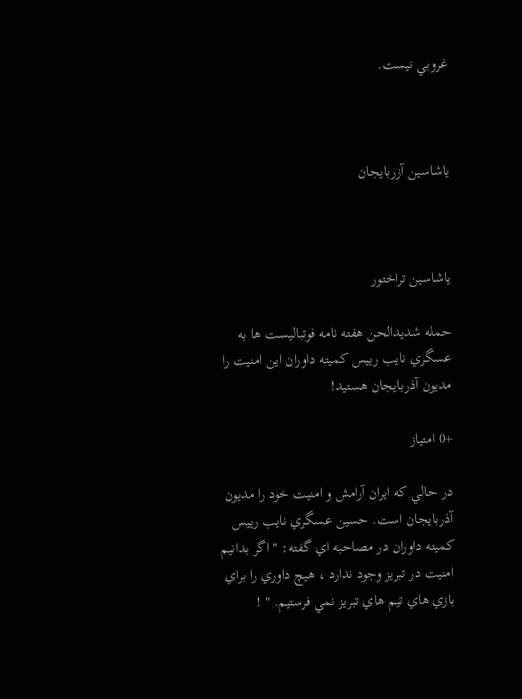غروبي نيست.



ياشاسين آزربايجان



ياشاسين تراختور

حمله شديدالحن هفته نامه فوتباليست ها به عسگري نايب رييس كميته داوران اين امنيت را مديون آذربايجان هستيد!

+0 امتياز

در حالي كه ايران آرامش و امنيت خود را مديون آذربايجان است. حسين عسگري نايب رييس كميته داوران در مصاحبه اي گفته: " اگر بدانيم امنيت در تبريز وجود ندارد ، هيچ داوري را براي بازي هاي تيم هاي تبريز نمي فرستيم. " !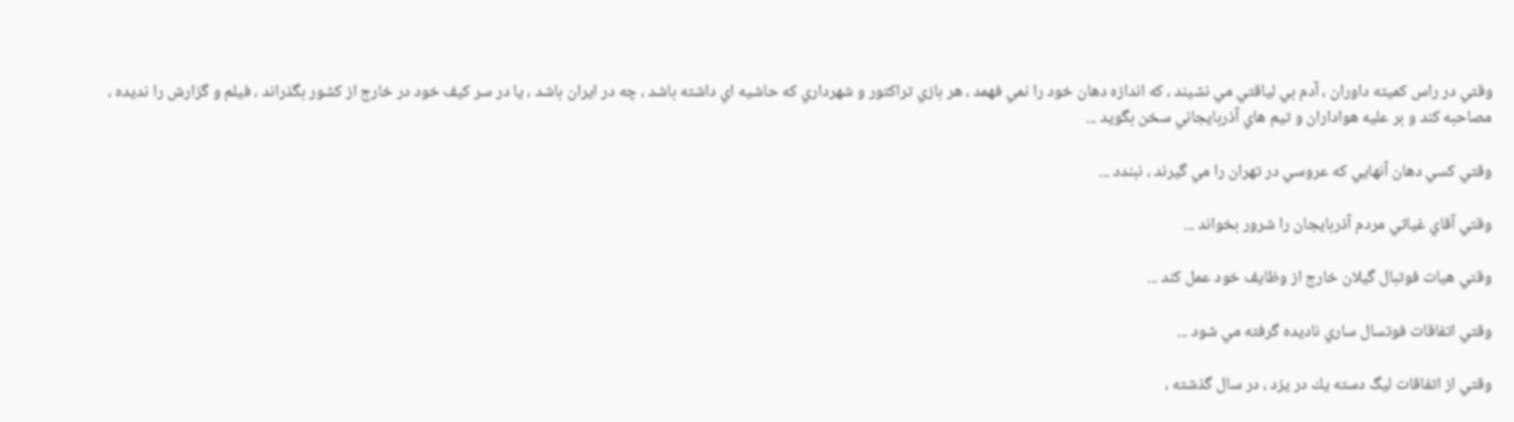وقتي در راس كميته داوران ، آدم بي لياقتي مي نشيند ، كه اندازه دهان خود را نمي فهمد ، هر بازي تراكتور و شهرداري كه حاشيه اي داشته باشد ، چه در ايران باشد ، يا در سر كيف خود در خارج از كشور بگذراند ، فيلم و گزارش را نديده ، مصاحبه كند و بر عليه هواداران و تيم هاي آذربايجاني سخن بگويد ...

وقتي كسي دهان آنهايي كه عروسي در تهران را مي گيرند ، نبندد ...

وقتي آقاي غياثي مردم آذربايجان را شرور بخواند ...

وقتي هيات فوتبال گيلان خارج از وظايف خود عمل كند ...

وقتي اتفاقات فوتسال ساري ناديده گرفته مي شود ...

وقتي از اتفاقات ليگ دسته يك در يزد ، در سال گذشته ،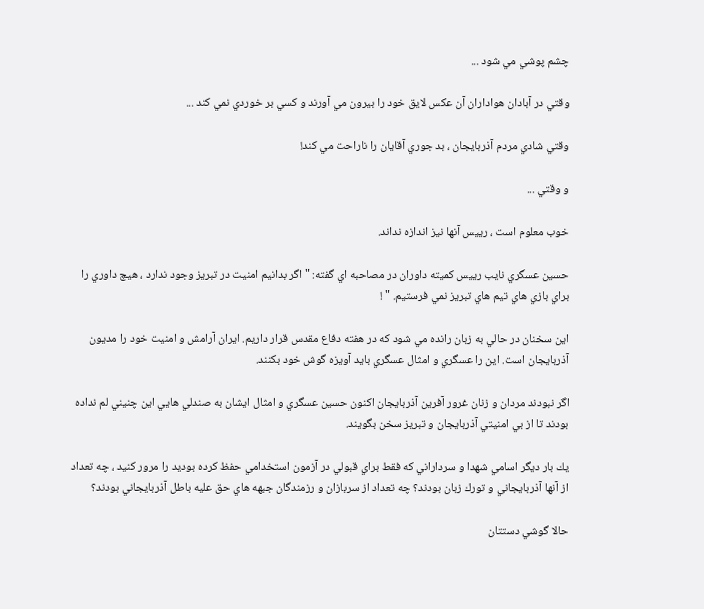چشم پوشي مي شود ...

وقتي در آبادان هواداران آن عكس لايق خود را بيرون مي آورند و كسي بر خوردي نمي كند ...

وقتي شادي مردم آذربايجان ، بد جوري آقايان را ناراحت مي كند!

و وقتي ...

خوب معلوم است ، رييس آنها نيز اندازه نداند.

حسين عسگري نايب رييس كميته داوران در مصاحبه اي گفته: " اگر بدانيم امنيت در تبريز وجود ندارد ، هيچ داوري را براي بازي هاي تيم هاي تبريز نمي فرستيم. " !

اين سخنان در حالي به زبان رانده مي شود كه در هفته دفاع مقدس قرار داريم. ايران آرامش و امنيت خود را مديون آذربايجان است. اين را عسگري و امثال عسگري بايد آويزه گوش خود بكنند.

اگر نبودند مردان و زنان غرور آفرين آذربايجان اكنون حسين عسگري و امثال ايشان به صندلي هايي اين چنيني لم نداده بودند تا از بي امنيتي آذربايجان و تبريز سخن بگويند.

يك بار ديگر اسامي شهدا و سرداراني كه فقط براي قبولي در آزمون استخدامي حفظ كرده بوديد را مرور كنيد ، چه تعداد از آنها آذربايجاني و تورك زبان بودند؟ چه تعداد از سربازان و رزمندگان جبهه هاي حق عليه باطل آذربايجاني بودند؟

حالا گوشي دستتان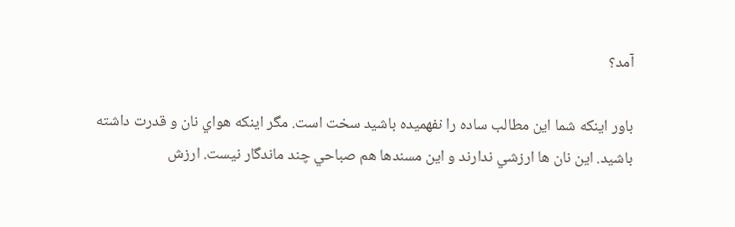آمد؟

باور اينكه شما اين مطالب ساده را نفهميده باشيد سخت است. مگر اينكه هواي نان و قدرت داشته باشيد. اين نان ها ارزشي ندارند و اين مسندها هم صباحي چند ماندگار نيست. ارزش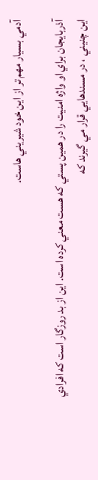آدمي بسيار مهم تر از اين خود شيريني هاست.

آذربايجان براي او واژه امنيت را در همين پستي كه هست معني كرده است. اين از بد روزگار است كه افرادي اين چنيني ، در مسندهايي قرار مي گيرند كه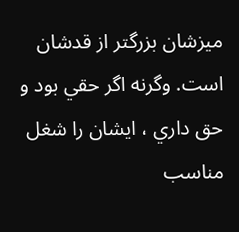ميزشان بزرگتر از قدشان است. وگرنه اگر حقي بود و حق داري ، ايشان را شغل مناسب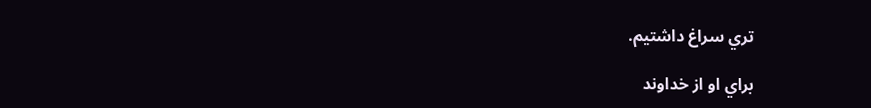تري سراغ داشتيم.

براي او از خداوند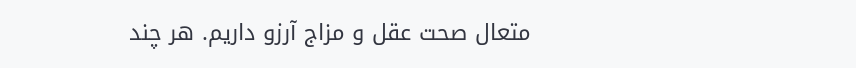متعال صحت عقل و مزاج آرزو داريم. هر چند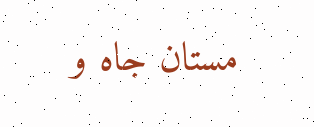مستان جاه و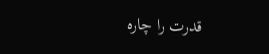قدرت را چاره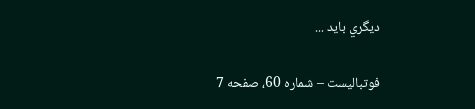ديگري بايد ...

فوتباليست – شماره 60، صفحه 7